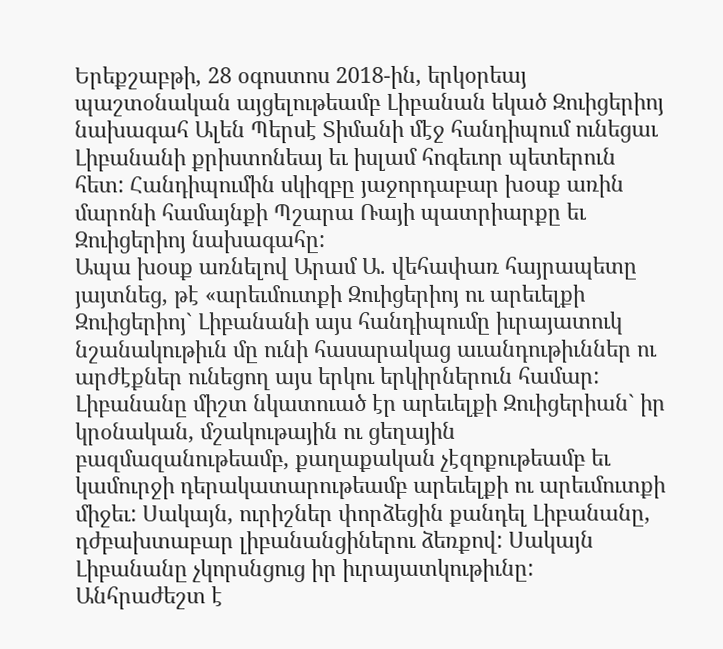Երեքշաբթի, 28 օգոստոս 2018-ին, երկօրեայ պաշտօնական այցելութեամբ Լիբանան եկած Զուիցերիոյ նախագահ Ալեն Պերսէ Տիմանի մէջ հանդիպում ունեցաւ Լիբանանի քրիստոնեայ եւ իսլամ հոգեւոր պետերուն հետ: Հանդիպումին սկիզբը յաջորդաբար խօսք առին մարոնի համայնքի Պշարա Ռայի պատրիարքը եւ Զուիցերիոյ նախագահը:
Ապա խօսք առնելով Արամ Ա. վեհափառ հայրապետը յայտնեց, թէ «արեւմուտքի Զուիցերիոյ ու արեւելքի Զուիցերիոյ` Լիբանանի այս հանդիպումը իւրայատուկ նշանակութիւն մը ունի հասարակաց աւանդութիւններ ու արժէքներ ունեցող այս երկու երկիրներուն համար: Լիբանանը միշտ նկատուած էր արեւելքի Զուիցերիան` իր կրօնական, մշակութային ու ցեղային բազմազանութեամբ, քաղաքական չէզոքութեամբ եւ կամուրջի դերակատարութեամբ արեւելքի ու արեւմուտքի միջեւ: Սակայն, ուրիշներ փորձեցին քանդել Լիբանանը, դժբախտաբար լիբանանցիներու ձեռքով: Սակայն Լիբանանը չկորսնցուց իր իւրայատկութիւնը: Անհրաժեշտ է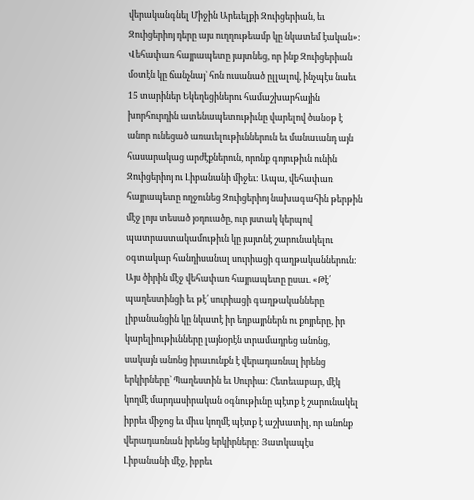վերականգնել Միջին Արեւելքի Զուիցերիան, եւ Զուիցերիոյ դերը այս ուղղութեամբ կը նկատեմ էական»:
Վեհափառ հայրապետը յայտնեց, որ ինք Զուիցերիան մօտէն կը ճանչնայ` հոն ուսանած ըլլալով, ինչպէս նաեւ 15 տարիներ Եկեղեցիներու համաշխարհային խորհուրդին ատենապետութիւնը վարելով ծանօթ է անոր ունեցած առաւելութիւններուն եւ մանաւանդ այն հասարակաց արժէքներուն, որոնք գոյութիւն ունին Զուիցերիոյ ու Լիբանանի միջեւ: Ապա, վեհափառ հայրապետը ողջունեց Զուիցերիոյ նախագահին թերթին մէջ լոյս տեսած յօդուածը, ուր յստակ կերպով պատրաստակամութիւն կը յայտնէ շարունակելու օգտակար հանդիսանալ սուրիացի գաղթականներուն: Այս ծիրին մէջ վեհափառ հայրապետը ըսաւ. «Թէ՛ պաղեստինցի եւ թէ՛ սուրիացի գաղթականները լիբանանցին կը նկատէ իր եղբայրներն ու քոյրերը, իր կարելիութիւնները լայնօրէն տրամադրեց անոնց, սակայն անոնց իրաւունքն է վերադառնալ իրենց երկիրները` Պաղեստին եւ Սուրիա: Հետեւաբար, մէկ կողմէ մարդասիրական օգնութիւնը պէտք է շարունակել իբրեւ միջոց եւ միւս կողմէ պէտք է աշխատիլ, որ անոնք վերադառնան իրենց երկիրները: Յատկապէս Լիբանանի մէջ, իբրեւ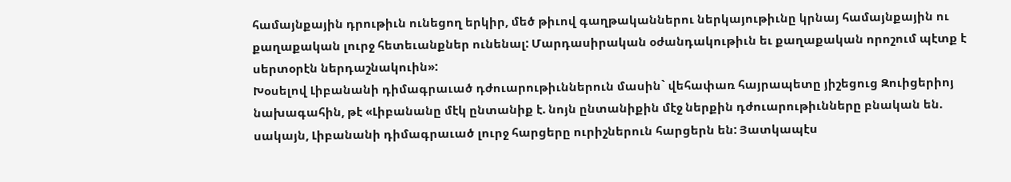համայնքային դրութիւն ունեցող երկիր, մեծ թիւով գաղթականներու ներկայութիւնը կրնայ համայնքային ու քաղաքական լուրջ հետեւանքներ ունենալ: Մարդասիրական օժանդակութիւն եւ քաղաքական որոշում պէտք է սերտօրէն ներդաշնակուին»:
Խօսելով Լիբանանի դիմագրաւած դժուարութիւններուն մասին` վեհափառ հայրապետը յիշեցուց Զուիցերիոյ նախագահին, թէ «Լիբանանը մէկ ընտանիք է. նոյն ընտանիքին մէջ ներքին դժուարութիւնները բնական են. սակայն, Լիբանանի դիմագրաւած լուրջ հարցերը ուրիշներուն հարցերն են: Յատկապէս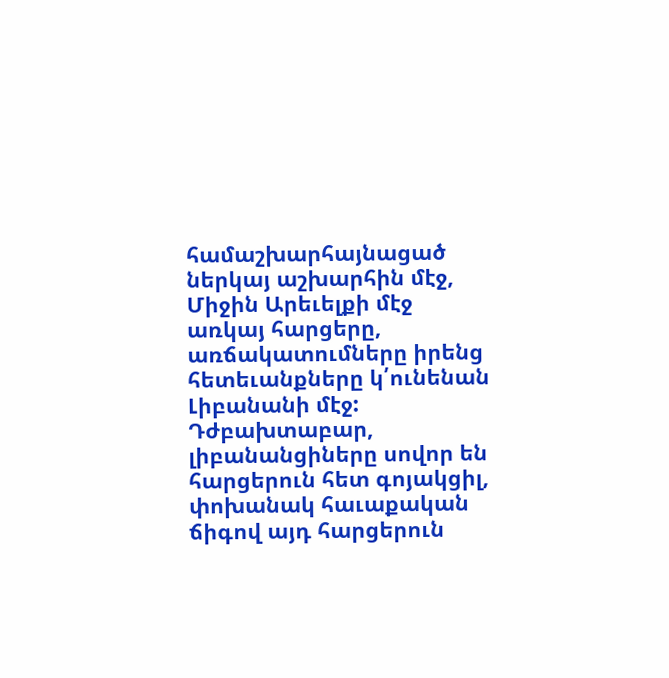համաշխարհայնացած ներկայ աշխարհին մէջ, Միջին Արեւելքի մէջ առկայ հարցերը, առճակատումները իրենց հետեւանքները կ՛ունենան Լիբանանի մէջ: Դժբախտաբար, լիբանանցիները սովոր են հարցերուն հետ գոյակցիլ, փոխանակ հաւաքական ճիգով այդ հարցերուն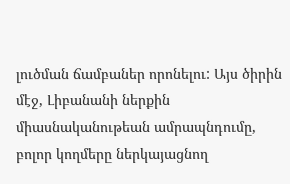լուծման ճամբաներ որոնելու: Այս ծիրին մէջ, Լիբանանի ներքին միասնականութեան ամրապնդումը, բոլոր կողմերը ներկայացնող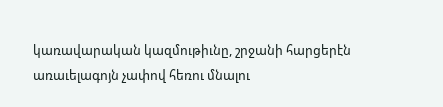կառավարական կազմութիւնը, շրջանի հարցերէն առաւելագոյն չափով հեռու մնալու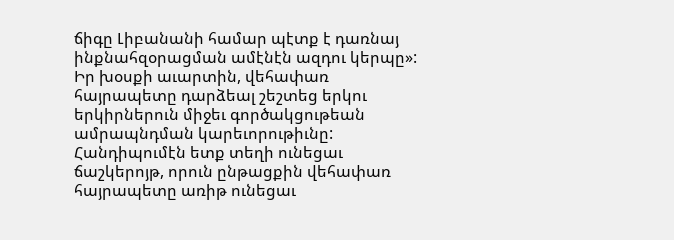ճիգը Լիբանանի համար պէտք է դառնայ ինքնահզօրացման ամէնէն ազդու կերպը»:
Իր խօսքի աւարտին, վեհափառ հայրապետը դարձեալ շեշտեց երկու երկիրներուն միջեւ գործակցութեան ամրապնդման կարեւորութիւնը:
Հանդիպումէն ետք տեղի ունեցաւ ճաշկերոյթ, որուն ընթացքին վեհափառ հայրապետը առիթ ունեցաւ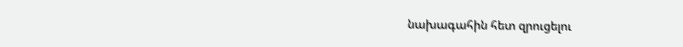նախագահին հետ զրուցելու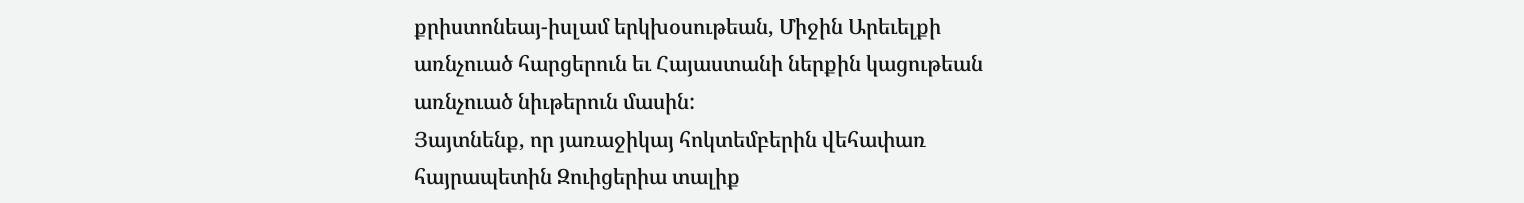քրիստոնեայ-իսլամ երկխօսութեան, Միջին Արեւելքի առնչուած հարցերուն եւ Հայաստանի ներքին կացութեան առնչուած նիւթերուն մասին:
Յայտնենք, որ յառաջիկայ հոկտեմբերին վեհափառ հայրապետին Զուիցերիա տալիք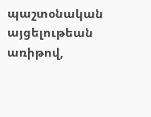պաշտօնական այցելութեան առիթով,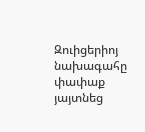Զուիցերիոյ նախագահը փափաք յայտնեց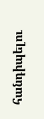հանդիպելու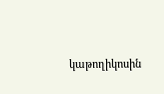կաթողիկոսին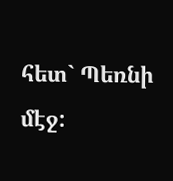հետ` Պեռնի մէջ: